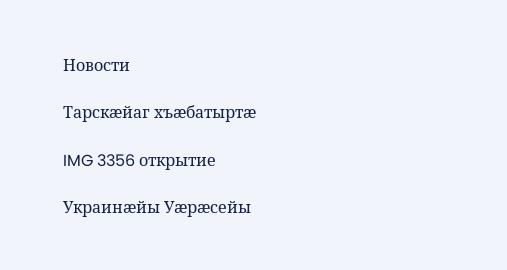Новости

Тарскæйаг хъæбатыртæ

IMG 3356 открытие

Украинæйы Уæрæсейы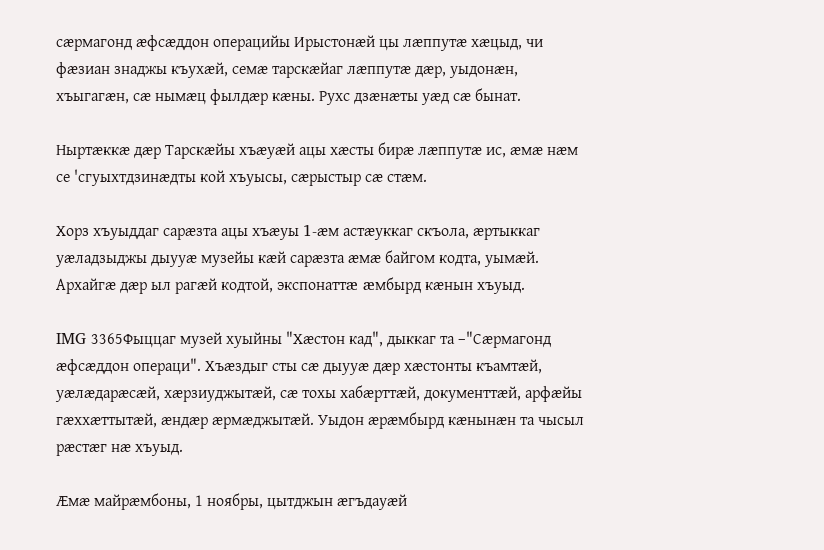сæрмагонд æфсæддон операцийы Ирыстонæй цы лæппутæ хæцыд, чи фæзиан знаджы къухæй, семæ тарскæйаг лæппутæ дæр, уыдонæн, хъыгагæн, сæ нымæц фылдæр кæны. Рухс дзæнæты уæд сæ бынат.

Ныртæккæ дæр Тарскæйы хъæуæй ацы хæсты бирæ лæппутæ ис, æмæ нæм се 'сгуыхтдзинæдты кой хъуысы, сæрыстыр сæ стæм.

Хорз хъуыддаг сарæзта ацы хъæуы 1-æм астæуккаг скъола, æртыккаг уæладзыджы дыууæ музейы кæй сарæзта æмæ байгом кодта, уымæй. Архайгæ дæр ыл рагæй кодтой, экспонаттæ æмбырд кæнын хъуыд.

IMG 3365Фыццаг музей хуыйны "Хæстон кад", дыккаг та –"Сæрмагонд æфсæддон операци". Хъæздыг сты сæ дыууæ дæр хæстонты къамтæй, уæлæдарæсæй, хæрзиуджытæй, сæ тохы хабæрттæй, документтæй, арфæйы гæххæттытæй, æндæр æрмæджытæй. Уыдон æрæмбырд кæнынæн та чысыл рæстæг нæ хъуыд.

Æмæ майрæмбоны, 1 ноябры, цытджын æгъдауæй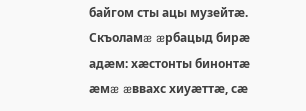байгом сты ацы музейтæ. Скъоламæ æрбацыд бирæ адæм: хæстонты бинонтæ æмæ æввахс хиуæттæ, сæ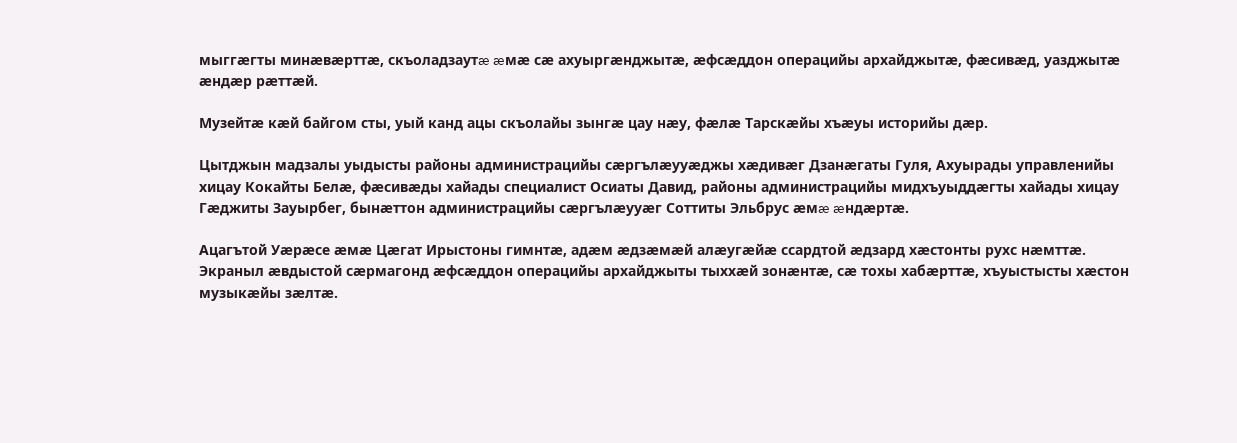мыггæгты минæвæрттæ, скъоладзаутæ æмæ сæ ахуыргæнджытæ, æфсæддон операцийы архайджытæ, фæсивæд, уазджытæ æндæр рæттæй.

Музейтæ кæй байгом сты, уый канд ацы скъолайы зынгæ цау нæу, фæлæ Тарскæйы хъæуы историйы дæр.

Цытджын мадзалы уыдысты районы администрацийы сæргълæууæджы хæдивæг Дзанæгаты Гуля, Ахуырады управленийы хицау Кокайты Белæ, фæсивæды хайады специалист Осиаты Давид, районы администрацийы мидхъуыддæгты хайады хицау Гæджиты Зауырбег, бынæттон администрацийы сæргълæууæг Соттиты Эльбрус æмæ æндæртæ.

Ацагътой Уæрæсе æмæ Цæгат Ирыстоны гимнтæ, адæм æдзæмæй алæугæйæ ссардтой æдзард хæстонты рухс нæмттæ. Экраныл æвдыстой сæрмагонд æфсæддон операцийы архайджыты тыххæй зонæнтæ, сæ тохы хабæрттæ, хъуыстысты хæстон музыкæйы зæлтæ.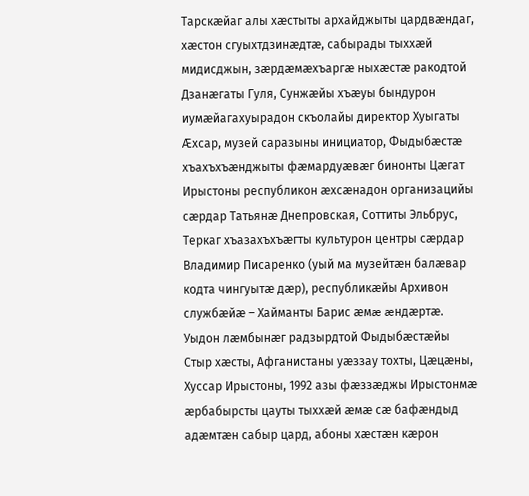Тарскæйаг алы хæстыты архайджыты цардвæндаг, хæстон сгуыхтдзинæдтæ, сабырады тыххæй мидисджын, зæрдæмæхъаргæ ныхæстæ ракодтой Дзанæгаты Гуля, Сунжæйы хъæуы бындурон иумæйагахуырадон скъолайы директор Хуыгаты Æхсар, музей саразыны инициатор, Фыдыбæстæ хъахъхъæнджыты фæмардуæвæг бинонты Цæгат Ирыстоны республикон æхсæнадон организацийы сæрдар Татьянæ Днепровская, Соттиты Эльбрус, Теркаг хъазахъхъæгты культурон центры сæрдар Владимир Писаренко (уый ма музейтæн балæвар кодта чингуытæ дæр), республикæйы Архивон службæйæ – Хайманты Барис æмæ æндæртæ. Уыдон лæмбынæг радзырдтой Фыдыбæстæйы Стыр хæсты, Афганистаны уæззау тохты, Цæцæны, Хуссар Ирыстоны, 1992 азы фæззæджы Ирыстонмæ æрбабырсты цауты тыххæй æмæ сæ бафæндыд адæмтæн сабыр цард, абоны хæстæн кæрон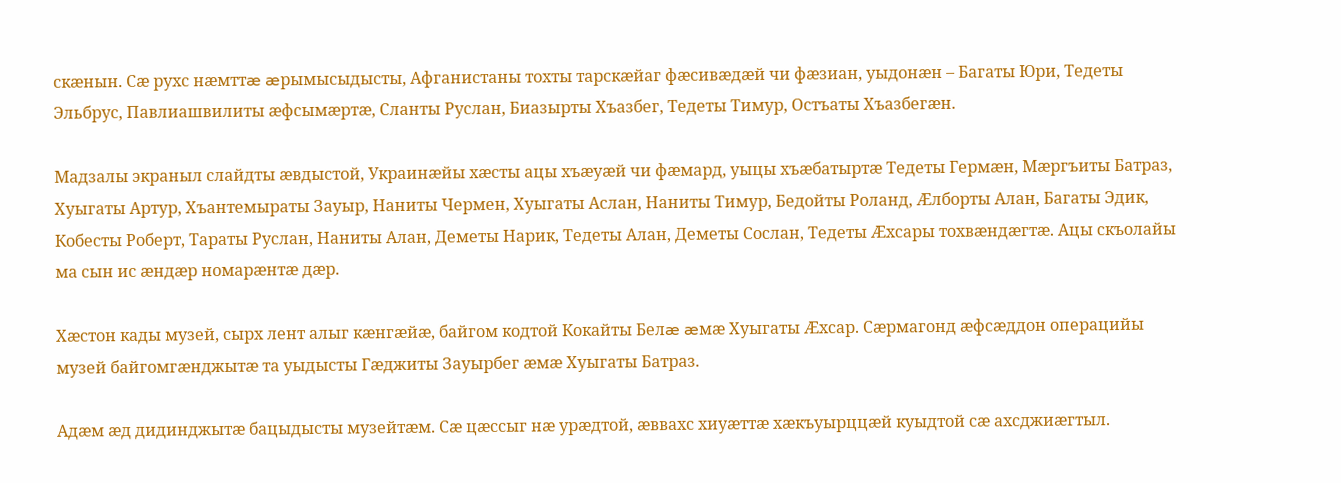скæнын. Сæ рухс нæмттæ æрымысыдысты, Афганистаны тохты тарскæйаг фæсивæдæй чи фæзиан, уыдонæн – Багаты Юри, Тедеты Эльбрус, Павлиашвилиты æфсымæртæ, Сланты Руслан, Биазырты Хъазбег, Тедеты Тимур, Остъаты Хъазбегæн.

Мадзалы экраныл слайдты æвдыстой, Украинæйы хæсты ацы хъæуæй чи фæмард, уыцы хъæбатыртæ Тедеты Гермæн, Мæргъиты Батраз, Хуыгаты Артур, Хъантемыраты Зауыр, Наниты Чермен, Хуыгаты Аслан, Наниты Тимур, Бедойты Роланд, Æлборты Алан, Багаты Эдик, Кобесты Роберт, Тараты Руслан, Наниты Алан, Деметы Нарик, Тедеты Алан, Деметы Сослан, Тедеты Æхсары тохвæндæгтæ. Ацы скъолайы ма сын ис æндæр номарæнтæ дæр.

Хæстон кады музей, сырх лент алыг кæнгæйæ, байгом кодтой Кокайты Белæ æмæ Хуыгаты Æхсар. Сæрмагонд æфсæддон операцийы музей байгомгæнджытæ та уыдысты Гæджиты Зауырбег æмæ Хуыгаты Батраз.

Адæм æд дидинджытæ бацыдысты музейтæм. Сæ цæссыг нæ урæдтой, æввахс хиуæттæ хæкъуырццæй куыдтой сæ ахсджиæгтыл.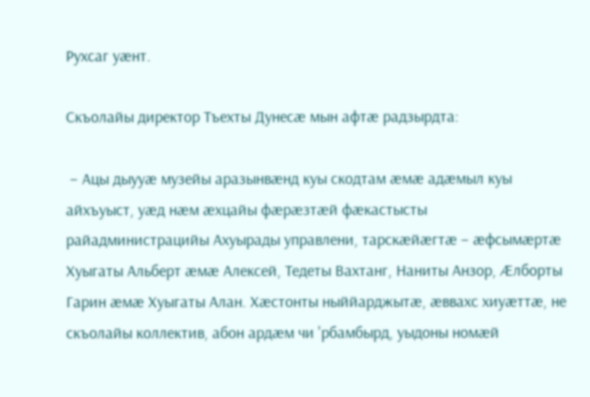Рухсаг уæнт.

Скъолайы директор Тъехты Дунесæ мын афтæ радзырдта:

 – Ацы дыууæ музейы аразынвæнд куы скодтам æмæ адæмыл куы айхъуыст, уæд нæм æхцайы фæрæзтæй фæкастысты райадминистрацийы Ахуырады управлени, тарскæйæгтæ – æфсымæртæ Хуыгаты Альберт æмæ Алексей, Тедеты Вахтанг, Наниты Анзор, Æлборты Гарин æмæ Хуыгаты Алан. Хæстонты ныййарджытæ, æввахс хиуæттæ, не скъолайы коллектив, абон ардæм чи 'рбамбырд, уыдоны номæй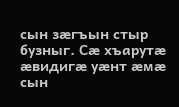сын зæгъын стыр бузныг. Сæ хъарутæ æвидигæ уæнт æмæ сын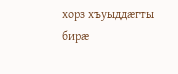хорз хъуыддæгты бирæ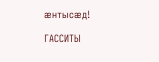æнтысæд!

ГАССИТЫ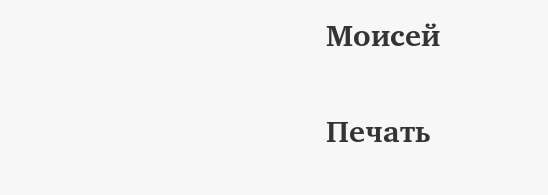Моисей

Печать